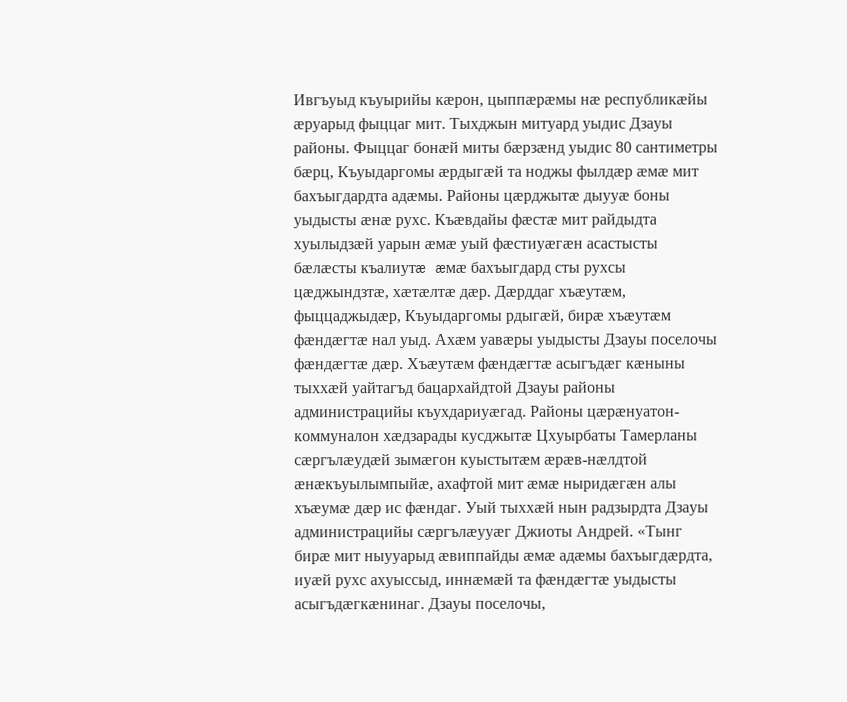Ивгъуыд къуырийы кæрон, цыппӕрӕмы нæ республикæйы æруарыд фыццаг мит. Тыхджын митуард уыдис Дзауы районы. Фыццаг бонæй миты бæрзæнд уыдис 80 сантиметры бæрц, Къуыдаргомы æрдыгæй та ноджы фылдæр æмæ мит бахъыгдардта адæмы. Районы цæрджытæ дыууæ боны уыдысты æнæ рухс. Къæвдайы фæстæ мит райдыдта хуылыдзæй уарын æмæ уый фæстиуæгæн асастысты бæлæсты къалиутæ æмæ бахъыгдард сты рухсы цæджындзтæ, хæтæлтæ дæр. Дæрддаг хъæутæм, фыццаджыдæр, Къуыдаргомы рдыгæй, бирæ хъæутæм фæндæгтæ нал уыд. Ахæм уавæры уыдысты Дзауы поселочы фæндæгтæ дæр. Хъæутæм фæндæгтæ асыгъдæг кæныны тыххæй уайтагъд бацархайдтой Дзауы районы администрацийы къухдариуæгад. Районы цæрæнуатон-коммуналон хæдзарады кусджытæ Цхуырбаты Тамерланы сæргълæудæй зымæгон куыстытæм æрæв-нæлдтой æнæкъуылымпыйæ, ахафтой мит æмæ ныридæгæн алы хъæумæ дæр ис фæндаг. Уый тыххæй нын радзырдта Дзауы администрацийы сæргълæууæг Джиоты Андрей. «Тынг бирæ мит ныууарыд æвиппайды æмæ адæмы бахъыгдæрдта, иуæй рухс ахуыссыд, иннæмæй та фæндæгтæ уыдысты асыгъдæгкæнинаг. Дзауы поселочы,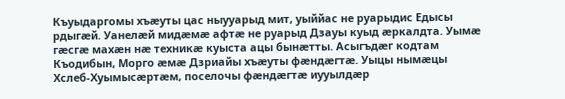Къуыдаргомы хъæуты цас ныууарыд мит, уыййас не руарыдис Едысы рдыгæй. Уанелæй мидæмæ афтæ не руарыд Дзауы куыд æркалдта. Уымæ гæсгæ махæн нæ техникæ куыста ацы бынæтты. Асыгъдæг кодтам Къодибын, Морго æмæ Дзриайы хъæуты фæндæгтæ. Уыцы нымæцы Хслеб-Хуымысæртæм, поселочы фæндæгтæ иууылдæр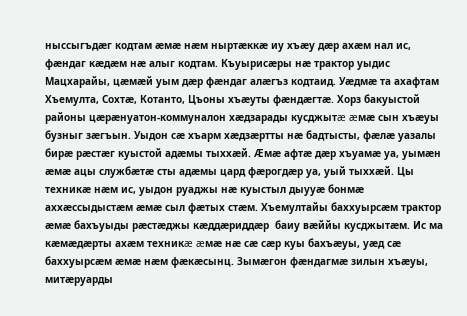ныссыгъдæг кодтам æмæ нæм ныртæккæ иу хъæу дæр ахæм нал ис, фæндаг кæдæм нæ алыг кодтам. Къуырисæры нæ трактор уыдис Мацхарайы, цæмæй уым дæр фæндаг алæгъз кодтаид. Уæдмæ та ахафтам Хъемулта, Сохтæ, Котанто, Цъоны хъæуты фæндæгтæ. Хорз бакуыстой районы цæрæнуатон-коммуналон хæдзарады кусджытæ æмæ сын хъæуы бузныг зæгъын. Уыдон сæ хъарм хæдзæртты нæ бадтысты, фæлæ уазалы бирæ рæстæг куыстой адæмы тыххæй. Æмæ афтæ дæр хъуамæ уа, уымæн æмæ ацы службæтæ сты адæмы цард фæрогдæр уа, уый тыххæй. Цы техникæ нæм ис, уыдон руаджы нæ куыстыл дыууæ бонмæ аххæссыдыстæм æмæ сыл фæтых стæм. Хъемултайы баххуырсæм трактор æмæ бахъуыды рæстæджы кæддæриддæр  баиу вæййы кусджытæм. Ис ма кæмæдæрты ахæм техникæ æмæ нæ сæ сæр куы бахъæуы, уæд сæ баххуырсæм æмæ нæм фæкæсынц. Зымæгон фæндагмæ зилын хъæуы, митæруарды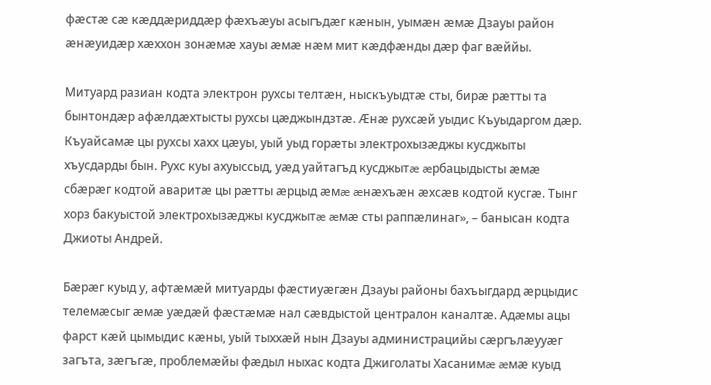фæстæ сæ кæддæриддæр фæхъæуы асыгъдæг кæнын, уымæн æмæ Дзауы район æнæуидæр хæххон зонæмæ хауы æмæ нæм мит кæдфæнды дæр фаг вæййы.

Митуард разиан кодта электрон рухсы телтæн, ныскъуыдтæ сты, бирæ рæтты та бынтондæр афæлдæхтысты рухсы цæджындзтæ. Æнæ рухсæй уыдис Къуыдаргом дæр. Къуайсамæ цы рухсы хахх цæуы, уый уыд горæты электрохызæджы кусджыты хъусдарды бын. Рухс куы ахуыссыд, уæд уайтагъд кусджытæ æрбацыдысты æмæ сбæрæг кодтой аваритæ цы рæтты æрцыд æмæ æнæхъæн æхсæв кодтой кусгæ. Тынг хорз бакуыстой электрохызæджы кусджытæ æмæ сты раппæлинаг», – банысан кодта Джиоты Андрей.

Бæрæг куыд у, афтæмæй митуарды фæстиуæгæн Дзауы районы бахъыгдард æрцыдис телемæсыг æмæ уæдæй фæстæмæ нал сæвдыстой централон каналтæ. Адæмы ацы фарст кæй цымыдис кæны, уый тыххæй нын Дзауы администрацийы сæргълæууæг загъта, зæгъгæ, проблемæйы фæдыл ныхас кодта Джиголаты Хасанимæ æмæ куыд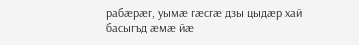рабæрæг, уымæ гæсгæ дзы цыдæр хай басыгъд æмæ йæ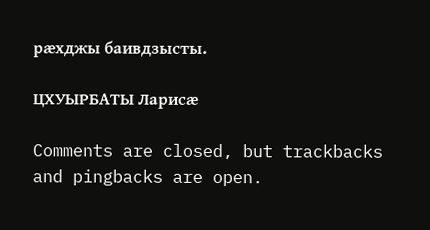рæхджы баивдзысты.

ЦХУЫРБАТЫ Ларисæ

Comments are closed, but trackbacks and pingbacks are open.